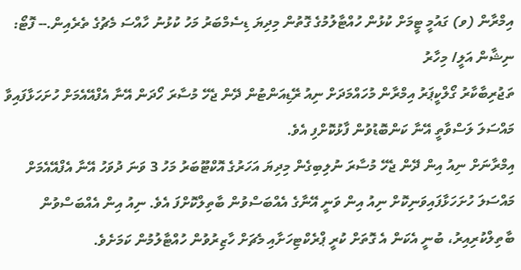އިމްރާން (ވ) ގައުމީ ޓީމަށް ކުޅުން ހުއްޓާލުމުގެ ގޮތުން މިދިޔަ ޑިސެމްބަރު މަހު ކުޅުނު ހާއްސަ މެޗުގެ ތެރެއިން.-- ފޮޓޯ: ނިޝާން އަލީ/ މިހާރު
ތަޖުރިބާކާރު ގޯލްކީޕަރު އިމްރާން މުހައްމަދަށް ނިއު ރޭޑިއަންޓުން ދޭން ޖެހޭ މުސާރަ ހޯދަން އޭނާ އެފްއޭއެމަށް ހުށަހަޅާފައިވާ މައްސަލަ ލަސްވާތީ އޭނާ ކަންބޮޑުވުން ފާޅުކޮށްފި އެވެ.
އިމްރާނަށް ނިއު އިން ދޭން ޖެހޭ މުސާރަ ނުލިބިގެން މިދިޔަ އަހަރުގެ އޮކްޓޫބަރު މަހު 3 ވަނަ ދުވަހު އޭނާ އެފްއޭއެމަށް މައްސަލަ ހުށަހަޅާފައިވަނިކޮށް ނިއު އިން ވަނީ އޭނާގެ އެއްބަސްވުން ބާތިލްކޮށްފަ އެވެ. ނިއު އިން އެއްބަސްވުން ބާތިލްކުރިއިރު، ބުނީ އެކަން އެ ގޮތަށް ކުރީ ޕްރެކްޓިހަށާއި މެޗަށް ހާޒިރުވުން ހުއްޓާލުމުން ކަމަށެވެ.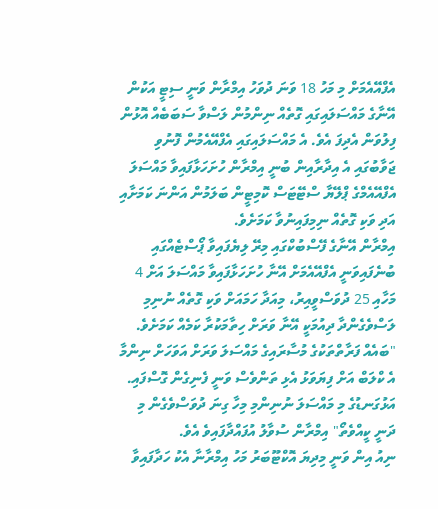އެފްއޭއެމަށް މި މަހު 18 ވަނަ ދުވަހު އިމްރާން ވަނީ ސިޓީ އަކުން އޭނާގެ މައްސަލައިގައި ގޮތެއް ނިންމުން ލަސްވާ ސަބަބެއް އޮޅުން ފިލުވަން އެދިފަ އެވެ. އެ މައްސަލައިގައި އެފްއޭއެމުން ފޮނުވި ޖަވާބުގައި އެ އިދާރާއިން ބުނީ އިމްރާން ހުށަހަޅާފައިވާ މައްސަލަ އެފްއޭއެމްގެ ޕްލޭޔާ ސްޓޭޓަސް ކޮމިޓީން ބަލަމުން އަންނަ ކަމަށާއި އަދި ވަކި ގޮތެއް ނިމިފައިނުވާ ކަމަށެވެ.
އިމްރާން އޭނާގެ ފޭސްބުކްގައި މިރޭ ލިޔެފައިވާ ޕޯސްޓެއްގައި ބުނެފައިވަނީ އެފްއޭއެމަށް އޭނާ ހުށަހަޅާފައިވާ މައްސަލަ އަށް 4 މަހާއި 25 ދުވަސްވީއިރު، މިއަދާ ހަމައަށް ވަކި ގޮތެއް ނުނިމި ލަސްވެގެންދާ ދިއުމަކީ އޭނާ ވަރަށް ހިތާމަކުރާ ކަމެއް ކަމަށެވެ.
"ބައެއް ފަރާތްތަކުގެ މުސާރައިގެ މައްސަލަ ވަރަށް އަވަހަށް ނިންމާ އެ ކްލަބް އަށް ފިޔަވަޅު އެޅި ތަންވެސް ވަނީ ފެނިގެން ގޮސްފައި. އަޅުގަނޑުގެ މި މައްސަލަ ނުނިންމި މިހާ ގިނަ ދުވަސްވެގެން މި ދަނީ ކީއްވެތޯ" އިމްރާން ސުވާލު އުފައްދާފައިވެ އެވެ.
ނިއު އިން ވަނީ މިދިޔަ އޮކްޓޫބަރު މަހު އިމްރާނާ އެކު ހަދާފައިވާ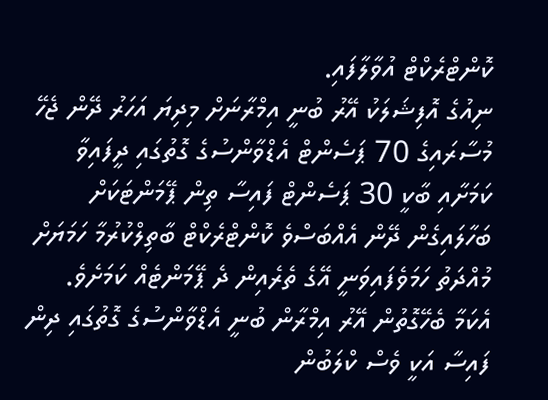ކޮންޓްރެކްޓް އުވާލާފައި.
ނިއުގެ އޮފިޝަލަކު އޭރު ބުނީ އިމްރާނަށް މިދިޔަ އަހަރު ދޭން ޖެހޭ މުސާރައިގެ 70 ޕަސެންޓް އެޑްވާންސުގެ ގޮތުގައި ދީފައިވާ ކަމަށާއި ބާކީ 30 ޕަސެންޓް ފައިސާ ތިން ޕޭމަންޓަކަށް ބަހާލައިގެން ދޭން އެއްބަސްވެ ކޮންޓްރެކްޓް ބާތިލްކުރުމާ ހަމަޔަށް މުއްދަތު ހަމަވެފައިވަނީ އޭގެ ތެރެއިން ދެ ޕޭމަންޓެއް ކަމަށެވެ. އެކަމާ ބެހޭގޮތުން އޭރު އިމްރާން ބުނީ އެޑްވާންސުގެ ގޮތުގައި ދިން ފައިސާ އަކީ ވެސް ކްލަބުން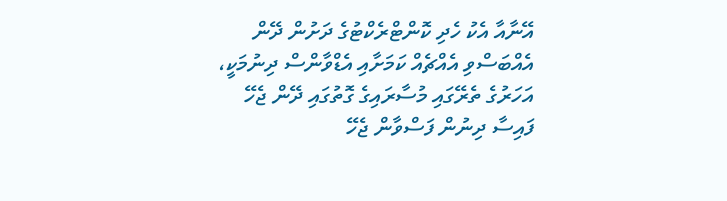އޭނާއާ އެކު ހެދި ކޮންޓްރެކްޓުގެ ދަށުން ދޭން އެއްބަސްވި އެއްޗެއް ކަމަށާއި އެޑްވާންސް ދިނުމަކީ، އަހަރުގެ ތެރޭގައި މުސާރައިގެ ގޮތުގައި ދޭން ޖެހޭ ފައިސާ ދިނުން ފަސްވާން ޖެހޭ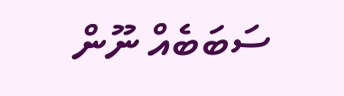ސަބަބެއް ނޫން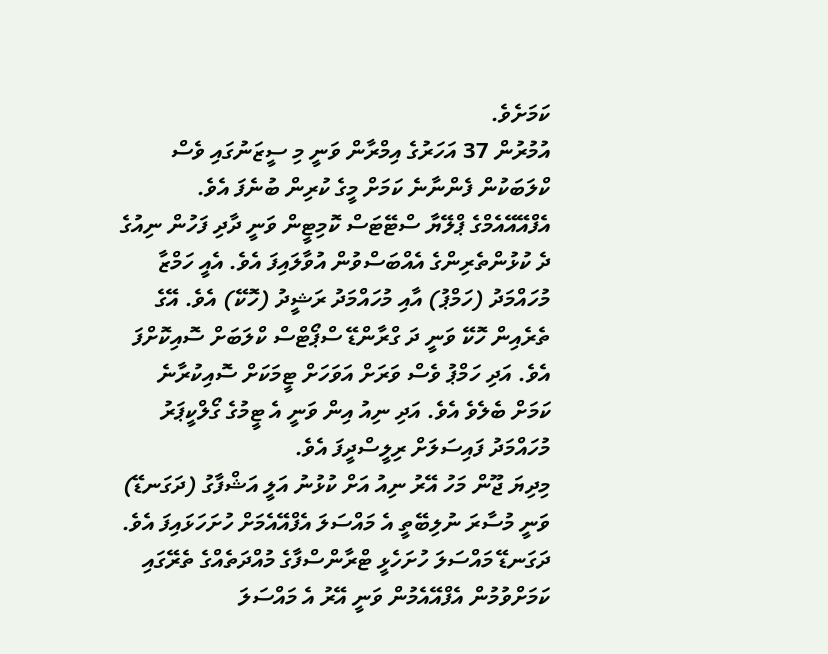ކަމަށެވެ.
އުމުރުން 37 އަހަރުގެ އިމްރާން ވަނީ މި ސީޒަނުގައި ވެސް ކްލަބަކުން ފެންނާނެ ކަމަށް މީގެ ކުރިން ބުނެފަ އެވެ.
އެފްއޭއޭއެމްގެ ޕްލޭޔާ ސްޓޭޓަސް ކޮމިޓީން ވަނީ ދާދި ފަހުން ނިއުގެ ދެ ކުޅުންތެރިންގެ އެއްބަސްވުން އުވާލައިފަ އެވެ. އެއީ ހަމްޒާ މުހައްމަދު (ހަމްޕު) އާއި މުހައްމަދު ރަޝީދު (ހޮކޭ) އެވެ. އޭގެ ތެރެއިން ހޮކޭ ވަނީ ދަ ގްރާންޑޭ ސްޕޯޓްސް ކްލަބަށް ސޮއިކޮށްފަ އެވެ. އަދި ހަމްޕު ވެސް ވަރަށް އަވަހަށް ޓީމަކަށް ސޮއިކުރާނެ ކަމަށް ބެލެވެ އެވެ. އަދި ނިއު އިން ވަނީ އެ ޓީމުގެ ގޯލްކީޕަރު މުހައްމަދު ފައިސަލަށް ރިލީސްދީފަ އެވެ.
މިދިޔަ ޖޫން މަހު އޭރު ނިއު އަށް ކުޅުނު އަލީ އަޝްފާގު (ދަގަނޑޭ) ވަނީ މުސާރަ ނުލިބޭތީ އެ މައްސަލަ އެފްއޭއެމަށް ހުށަހަޅައިފަ އެވެ. ދަގަނޑޭ މައްސަލަ ހުށަހެޅީ ޓްރާންސްފާގެ މުއްދަތެއްގެ ތެރޭގައި ކަމަށްވުމުން އެފްއޭއެމުން ވަނީ އޭރު އެ މައްސަލަ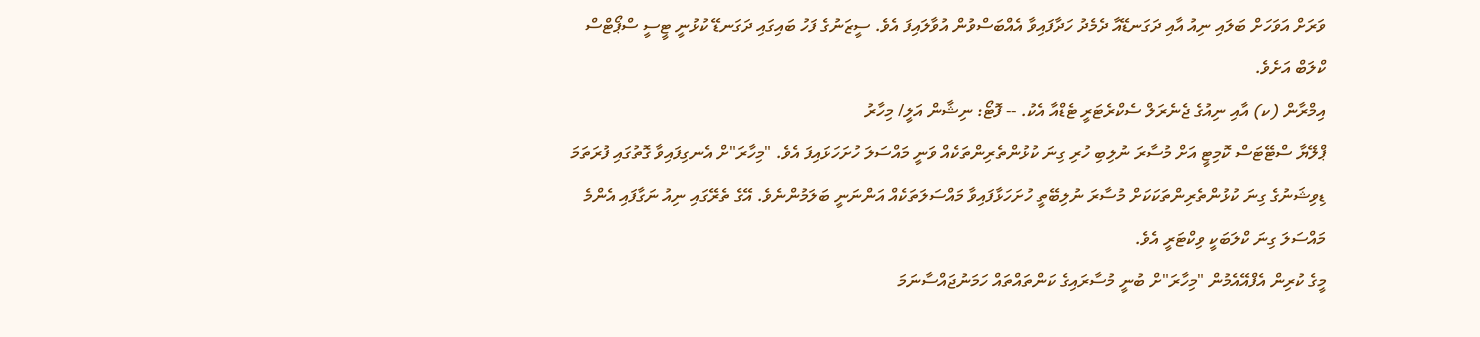ވަރަށް އަވަހަށް ބަލައި ނިއު އާއި ދަގަނޑޭއާ ދެމެދު ހަދާފައިވާ އެއްބަސްވުން އުވާލައިފަ އެވެ. ސީޒަނުގެ ފަހު ބައިގައި ދަގަނޑޭ ކުޅުނީ ޓީސީ ސްޕޯޓްސް ކްލަބް އަށެވެ.
އިމްރާން (ކ) އާއި ނިއުގެ ޖެނެރަލް ސެކްރެޓަރީ ޓެޑްއާ އެކު. -- ފޮޓޯ: ނިޝާން އަލީ/ މިހާރު
ޕްލޭޔާ ސްޓޭޓަސް ކޮމިޓީ އަށް މުސާރަ ނުލިބި ހުރި ގިނަ ކުޅުންތެރިންތަކެއް ވަނީ މައްސަލަ ހުށަހަޅައިފަ އެވެ. "މިހާރަ"ށް އެނގިފައިވާ ގޮތުގައި ފުރަތަމަ ޑިވިޝަނުގެ ގިނަ ކުޅުންތެރިންތަކަކަށް މުސާރަ ނުލިބޭތީ ހުށަހަޅާފައިވާ މައްސަލަތަކެއް އަންނަނީ ބަލަމުންނެވެ. އޭގެ ތެރޭގައި ނިއު ނަގާފައި އެންމެ މައްސަލަ ގިނަ ކްލަބަކީ ވިކްޓަރީ އެވެ.
މީގެ ކުރިން އެފްއޭއެމުން "މިހާރަ"ށް ބުނީ މުސާރައިގެ ކަންތައްތައް ހަމަނުޖައްސާނަމަ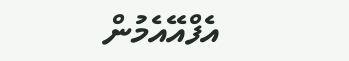އެފްއޭއެމުން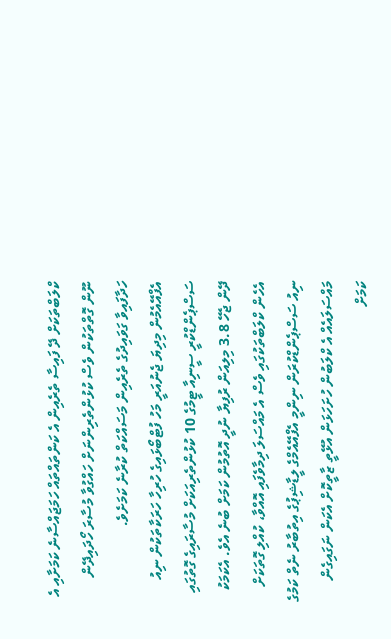ކްލަބްތަކަށް ދޭ ފައިސާ ތެރެއިން އެ ކަންތައްތައް ހަމަޖައްސާނެ ކަމަށާއި އެ ނޫން ގޮތްތަކުން ވެސް ކުޅުންތެރިންނަށް ހައްގުވާ މުސާރަ ހޯދައިދޭން ހަދާފައިވާ ގަވައިދުގެ ތެރެއިން މަސައްކަތް ކުރާނެ ކަމަށެވެ.
އެފްއޭއެމުން މިދިޔަ ޖެނުއަރީ މަހު ފުޓްބޯޅައިގެ ހުރިހާ ހަރަކާތަކުން ނިއު ސަސްޕެންޑްކުރީ ސީނިއާ ޓީމުގެ 10 ކުޅުންތެރިއަކަށް މުސާރައިގެ ގޮތުގައި ދޭން ޖެހޭ 3.8 މިލިއަން ރުފިޔާ ނުދީ އޮތުމުން ކަމަށް ބުނެ އެވެ. އެކަމަކު އެހެން ކްލަބްތަކުގައި ވެސް އެ މައްސަލަ ދިމާވެފައި އޮއްވާ، ކުއްލި ގޮތަކަށް ނިއު ސަސްޕެންޑްކުރަން ނިންމީ އެފްއޭއެމްގެ ލީޑާޝިޕުގެ އިތުބާރު ނެތް ކަމުގެ މައްސަލައެއް އެ ކްލަބުން ހުށަހަޅަން އުޅޭތީ ޒާތީކޮށް އެކަން ނަގައިގެން ކަމަށް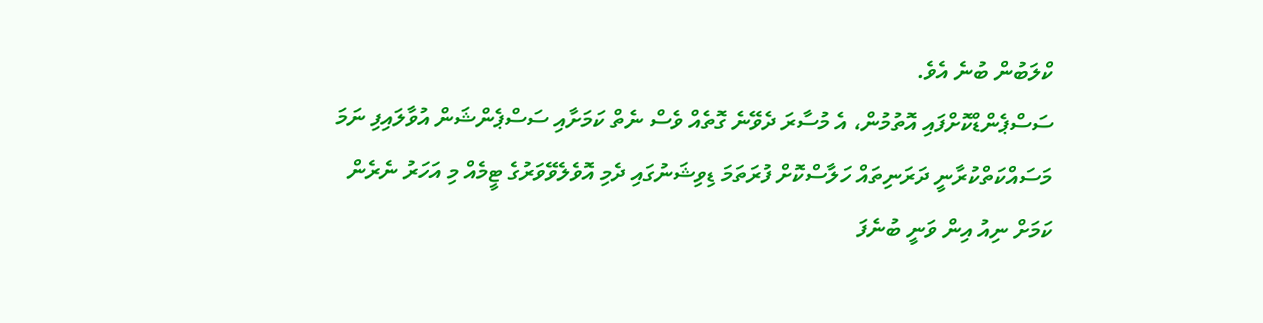ކްލަބުން ބުނެ އެވެ.
ސަސްޕެންޑްކޮށްފައި އޮތުމުން، އެ މުސާރަ ދެވޭނެ ގޮތެއް ވެސް ނެތް ކަމަށާއި ސަސްޕެންޝަން އުވާލައިފި ނަމަ މަސައްކަތްކުރާނީ ދަރަނިތައް ހަލާސްކޮށް ފުރަތަމަ ޑިވިޝަނުގައި ދެމި އޮވެލެވޭވަރުގެ ޓީމެއް މި އަހަރު ނެރެން ކަމަށް ނިއު އިން ވަނީ ބުނެފަ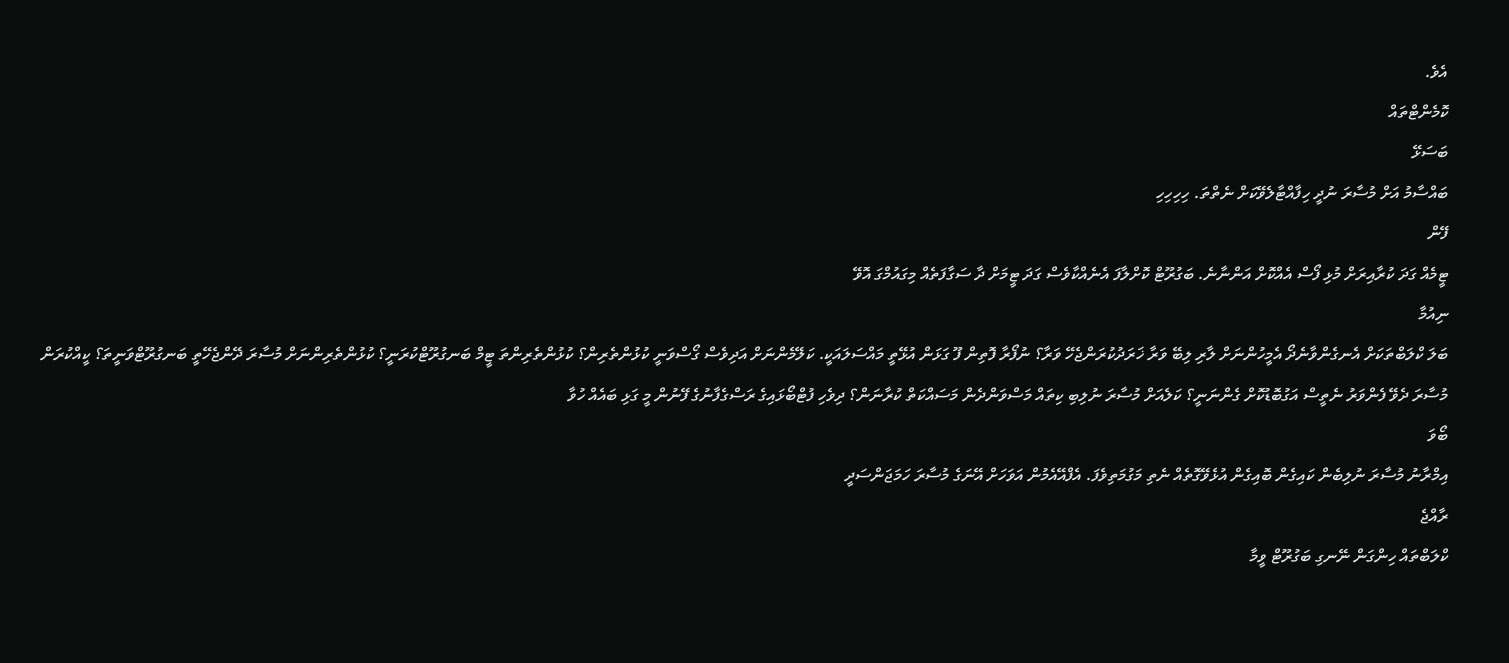އެވެ.
ކޮމެންޓްތައް
ބަސަޅޭ
ބައްސާމު އަށް މުސާރަ ނުދީ ހިފާއްޓާލެވޭކަށް ނެތްތަ. ހިހިހިހި
ފޭން
ޓީމެއް ގަދަ ކުރާއިރަށް މުޅި ފޯސް އެއްކޮށް އަންނާނެ. ބަގުރޫޓް ކޮށްލާފަ އެނެއްކާވެސް ގަދަ ޓީމަށް ދާ ސަގާފަތެއް މިގައުމްގަ އޮވޭ
ނިއުމާ
ބަލަ ކްލަބްތަކަށް އެނގެންވާނެދޯ އެމީހުންނަށް ލާރި ލިބޭ ވަރާ ޚަރަދުކުރަންޖެހޭ ވަރާ؟ ނުފޯރާ ފޮތިން ފޫ ގަޅަން އުޅޭތީ މައްސަލައަކީ. ކަލޭމެންނަށް އަދިވެސް ގޯސްވަނީ ކުޅުންތެރިން؟ ކުޅުންތެރިންތަ ޓީމް ބަނގުރޫޓްކުރަނީ؟ ކުޅުންތެރިންނަށް މުސާރަ ދޭންޖެހޭތީ ބަނގުރޫޓްވަނީތަ؟ ކީއްކުރަން މުސާރަ ދެވޭ ފެންވަރު ނެތީސް އަގުބޮޑުކޮށް ގެންނަނީ؟ ކަލެއަށް މުސާރަ ނުލިބި ކިތައް މަސްވަންދެން މަސައްކަތް ކުރާނަން؟ ދިވެހި ފުޓްބޯޅައިގެ ރަސްގެފާނުގެ ފޭނުން މީ ގަޅި ބައެއް ހުވާ
ބޯވަ
އިމްރާނު މުސާރަ ނުލިބެން ކައިގެން ބޮއިގެން އުޅެވޭގޮތެއް ނެތި މަގުމަތިވެފަ. އެފްއޭއެމުން އަވަހަށް އޭނަގެ މުސާރަ ހަމަޖަންސަދީ
ރާއްޖެ
ކްލަބްތައް ހިންގަން ނޭނގި ބަގުރޫޓް ވީމާ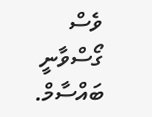ވެސް ގޯސްވާނީ ބައްސާމް.